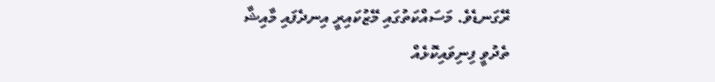ރޭގަނޑެވެ. މަސައްކަތުގައި މޭޒުކައިރީ އިނދެފައި މާއިޝާ ތެދުވީ ފިނިވައިކޮޅެއް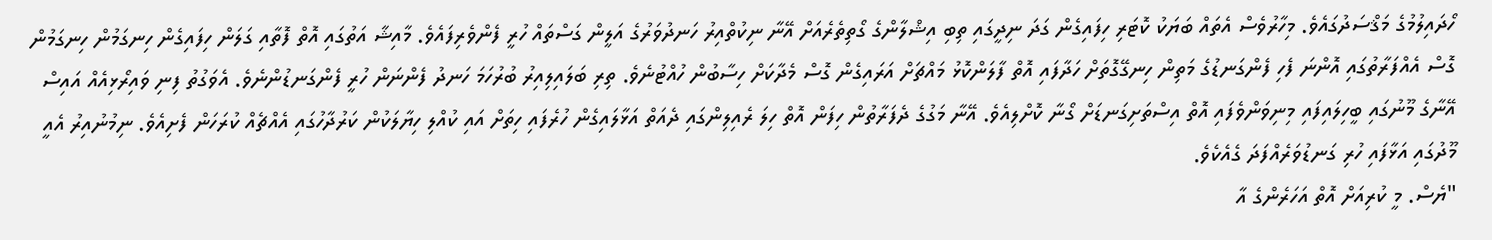ހޯދައިލުމުގެ މަޤްސަދުގައެވެ. މިހާރުވެސް އެތައް ބަޔަކު ކޮޓަރި ހިފައިގެން ގަދަ ނިދީގައި ތިބި އިޝްލާންގެ ގޯތިތެރެއަށް އޭނާ ނިކުތްއިރު ހަނދުވަރުގެ އަލީން ގަސްތައް ހުރީ ފެންވެރިފައެވެ. މާއިޝާ އަތުގައި އޮތް ފޮތާއި ގަލަން ހިފައިގެން ހިނގަމުން ހިނގަމުން ގޮސް އެއްފަރާތުގައި އޮންނަ ފެހި ފެންގަނޑުގެ މަތިން ހިނގޭގޮތަށް ހަދާފައި އޮތް ފާލަންކޮޅު މައްޗަށް އަރައިގެން ގޮސް މެދާކަށް ހިސާބުން ހުއްޓުނެވެ. ތިރި ބަލައިލިއިރު ބުރުހަމަ ހަނދު ފެންނަން ހުރީ ފެންގަނޑުންނެވެ. އެވަގުތު ފިނި ވައިރޯޅިއެއް އައިސް އޭނާގެ މޫނުގައި ބީހިލައިފައި މިނިވަންވެފައި އޮތް އިސްތަށިގަނޑަށް ގޯނާ ކޮށްލިއެވެ. އޭނާ މަގުގެ ދެފަރާތުން ހިފަން އޮތް ހިލަ ރެއިލިންގައި ދެއަތް އަޅާލައިގެން ހުރެފައި ހިތަށް އައި ކުއްލި ހިޔާލަކުން ކަރުދާހުގައި އެއްޗެއް ކުރަހަން ފެށިއެވެ. ނިމުނުއިރު އެއީ މޫދުގައި އަޅާފައި ހުރި ގަނޑުވަރެއްފަދަ ގެއެކެވެ.
"ޔެސް. މީ ކުރިއަށް އޮތް އަހަރެންގެ އާ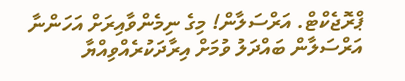ޕްރޮޖެކްޓް. އަރްސަލާން! މިގެ ނިމެންވާއިރަށް އަހަންނާ އަރްސަލާން ބައްދަލު ވުމަށް އިރާދަކުރެއްވިއްޔާ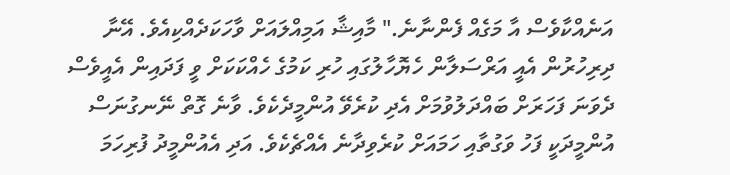އަނެއްކާވެސް އާ މަގެއް ފެންނާނެ." މާއިޝާ އަމިއްލައަށް ވާހަކަދެއްކިއެވެ. އޭނާ ދިރިހުރުން އެއީ އަރްސަލާން ހެޔޮހާލުގައި ހުރި ކަމުގެ ހެއްކަކަށް ވީ ފަދައިން އެއީވެސް ދެވަނަ ފަހަރަށް ބައްދަލުވުމަށް އެދި ކުރެވޭ އުންމީދެކެވެ. ވާނެ ގޮތް ނޭނގުނަސް އުންމީދަކީ ފަހު ވަގުތާއި ހަމައަށް ކުރެވިދާނެ އެއްޗެކެވެ. އަދި އެއުންމީދު ފުރިހަމަ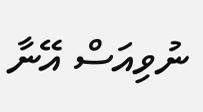ނުވިއަސް އޭނާ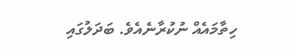ހިތާމައެއް ނުކުރާނެއެވެ. ބަދަލުގައި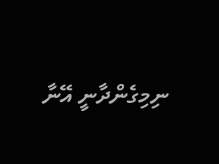ނިމިގެންދާނީ އޭނާ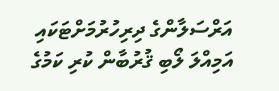އަރްސަލާންގެ ދިރިހުރުމަށްޓަކައި އަމިއްލަ ލޯބި ޤުރުބާން ކުރި ކަމުގެ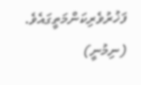ފަޚުރުވެރިކަންމަތީގައެވެ.
(ނިމުނީ)